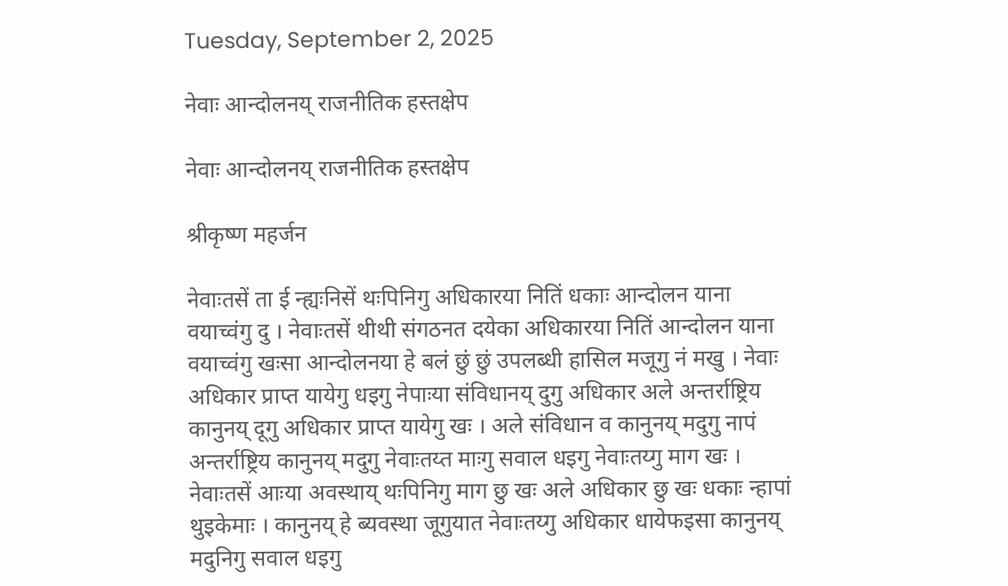Tuesday, September 2, 2025

नेवाः आन्दोलनय् राजनीतिक हस्तक्षेप

नेवाः आन्दोलनय् राजनीतिक हस्तक्षेप

श्रीकृष्ण महर्जन

नेवाःतसें ता ई न्ह्यःनिसें थःपिनिगु अधिकारया नितिं धकाः आन्दोलन याना वयाच्वंगु दु । नेवाःतसें थीथी संगठनत दयेका अधिकारया नितिं आन्दोलन याना वयाच्वंगु खःसा आन्दोलनया हे बलं छुं छुं उपलब्धी हासिल मजूगु नं मखु । नेवाः अधिकार प्राप्त यायेगु धइगु नेपाःया संविधानय् दुगु अधिकार अले अन्तर्राष्ट्रिय कानुनय् दूगु अधिकार प्राप्त यायेगु खः । अले संविधान व कानुनय् मदुगु नापं अन्तर्राष्ट्रिय कानुनय् मदुगु नेवाःतय्त माःगु सवाल धइगु नेवाःतय्गु माग खः । नेवाःतसें आःया अवस्थाय् थःपिनिगु माग छु खः अले अधिकार छु खः धकाः न्हापां थुइकेमाः । कानुनय् हे ब्यवस्था जूगुयात नेवाःतय्गु अधिकार धायेफइसा कानुनय् मदुनिगु सवाल धइगु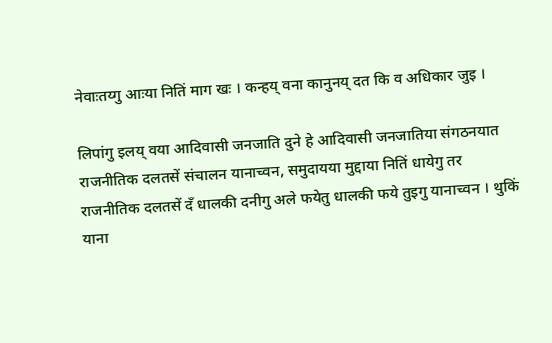नेवाःतय्गु आःया नितिं माग खः । कन्हय् वना कानुनय् दत कि व अधिकार जुइ ।

लिपांगु इलय् वया आदिवासी जनजाति दुने हे आदिवासी जनजातिया संगठनयात राजनीतिक दलतसें संचालन यानाच्वन, समुदायया मुद्दाया नितिं धायेगु तर राजनीतिक दलतसें दँ धालकी दनीगु अले फयेतु धालकी फये तुइगु यानाच्वन । थुकिं याना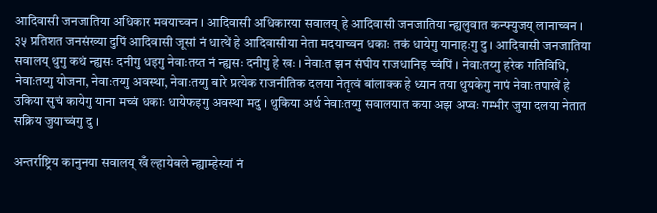आदिवासी जनजातिया अधिकार मवयाच्वन । आदिवासी अधिकारया सवालय् हे आदिवासी जनजातिया न्ह्यलुवात कन्फ्युजय् लानाच्वन । ३५ प्रतिशत जनसंख्या दुपिं आदिवासी जूसां नं धात्थें हे आदिवासीया नेता मदयाच्वन धकाः तकं धायेगु यानाहःगु दु । आदिवासी जनजातिया सवालय् थुगु कथं न्ह्यसः दनीगु धइगु नेवाःतय्त नं न्ह्यसः दनीगु हे खः । नेवाःत झन संघीय राजधानिइ च्वंपिं । नेवाःतय्गु हरेक गतिविधि, नेवाःतय्गु योजना, नेवाःतय्गु अवस्था, नेवाःतय्गु बारे प्रत्येक राजनीतिक दलया नेतृत्वं बांलाक्क हे ध्यान तया थुयकेगु नापं नेवाःतपाखें हे उकिया सुचं कायेगु याना मच्वं धकाः धायेफइगु अवस्था मदु । थुकिया अर्थ नेवाःतय्गु सवालयात कया अझ अप्वः गम्भीर जुया दलया नेतात सक्रिय जुयाच्वंगु दु ।

अन्तर्राष्ट्रिय कानुनया सवालय् खँ ल्हायेबले न्ह्याम्हेस्यां नं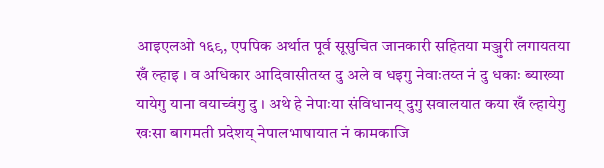आइएलओ १६९, एपपिक अर्थात पूर्व सूसुचित जानकारी सहितया मञ्जुरी लगायतया खँ ल्हाइ । व अधिकार आदिवासीतय्त दु अले व धइगु नेवाःतय्त नं दु धकाः ब्याख्या यायेगु याना वयाच्वंगु दु । अथे हे नेपाःया संविधानय् दुगु सवालयात कया खँ ल्हायेगु खःसा बागमती प्रदेशय् नेपालभाषायात नं कामकाजि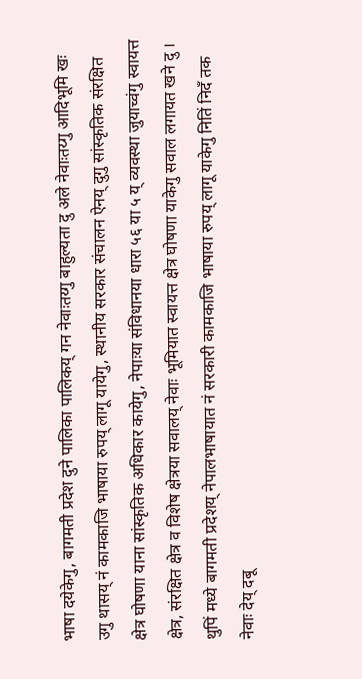भाषा दयेकेगु, बागमती प्रदेश दुने पालिका पालिकय् गन नेवाःतय्गु बाहुल्यता दु अले नेवाःतय्गु आदिभूमि खः उगु थासय् नं कामकाजि भाषाया रुपय् लागू यायेगु, स्थानीय सरकार संचालन ऐनय् दुगु सांस्कृतिक संरक्षित क्षेत्र घोषणा याना सांस्कृतिक अधिकार कायेगु, नेपाःया संविधानया धारा ५६ या ५ य् व्यवस्था जुयाच्वंगु स्वायत्त क्षेत्र, संरक्षित क्षेत्र व विशेष क्षेत्रया सवालय् नेवाः भूमियात स्वायत्त क्षेत्र घोषणा याकेगु सवाल लगायत खने दु । थुपिं मध्ये बागमती प्रदेशय् नेपालभाषायात नं सरकारी कामकाजि भाषाया रुपय् लागू याकेगु नितिं निदँ तक नेवाः देय् दबू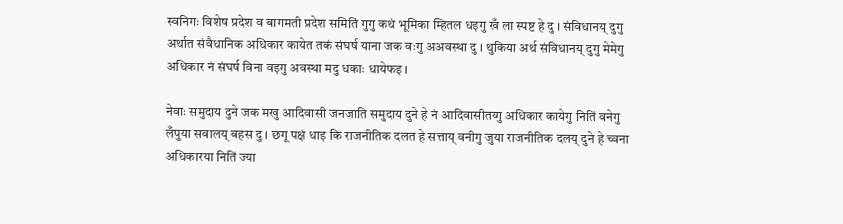स्वनिगः विशेष प्रदेश व बागमती प्रदेश समितिं गुगु कथं भूमिका म्हितल धइगु खँ ला स्पष्ट हे दु । संविधानय् दुगु अर्थात संवैधानिक अधिकार कायेत तकं संघर्ष याना जक वःगु अअवस्था दु । थुकिया अर्थ संविधानय् दुगु मेमेगु अधिकार नं संघर्ष विना वइगु अवस्था मदु धकाः धायेफइ ।

नेवाः समुदाय दुने जक मखु आदिवासी जनजाति समुदाय दुने हे नं आदिवासीतय्गु अधिकार कायेगु नितिं वनेगु लँपुया सवालय् बहस दु । छगू पक्षं धाइ कि राजनीतिक दलत हे सत्ताय् वनीगु जुया राजनीतिक दलय् दुने हे च्वना अधिकारया नितिं ज्या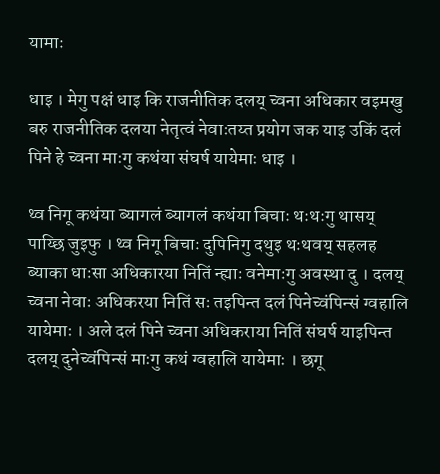यामाः

धाइ । मेगु पक्षं धाइ कि राजनीतिक दलय् च्वना अधिकार वइमखु बरु राजनीतिक दलया नेतृत्वं नेवाःतय्त प्रयोग जक याइ उकिं दलं पिने हे च्वना माःगु कथंया संघर्ष यायेमाः धाइ ।

थ्व निगू कथंया ब्यागलं ब्यागलं कथंया बिचाः थःथःगु थासय् पाय्छि जुइफु । थ्व निगू बिचाः दुपिनिगु दथुइ थःथवय् सहलह ब्याका धाःसा अधिकारया नितिं न्ह्याः वनेमाःगु अवस्था दु । दलय् च्वना नेवाः अधिकरया नितिं सः तइपिन्त दलं पिनेच्वंपिन्सं ग्वहालि यायेमाः । अले दलं पिने च्वना अधिकराया नितिं संघर्ष याइपिन्त दलय् दुनेच्वंपिन्सं माःगु कथं ग्वहालि यायेमाः । छगू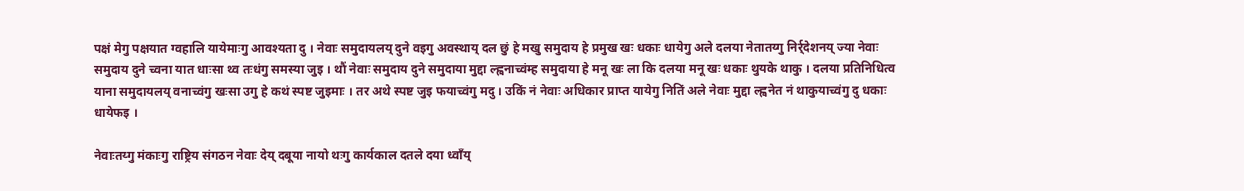पक्षं मेगु पक्षयात ग्वहालि यायेमाःगु आवश्यता दु । नेवाः समुदायलय् दुने वइगु अवस्थाय् दल छुं हे मखु समुदाय हे प्रमुख खः धकाः धायेगु अले दलया नेतातय्गु निर्र्देशनय् ज्या नेवाः समुदाय दुने च्वना यात धाःसा थ्व तःधंगु समस्या जुइ । थौं नेवाः समुदाय दुने समुदाया मुद्दा ल्ह्वनाच्वंम्ह समुदाया हे मनू खः ला कि दलया मनू खः धकाः थुयके थाकु । दलया प्रतिनिधित्व याना समुदायलय् वनाच्वंगु खःसा उगु हे कथं स्पष्ट जुइमाः । तर अथे स्पष्ट जुइ फयाच्वंगु मदु । उकिं नं नेवाः अधिकार प्राप्त यायेगु नितिं अले नेवाः मुद्दा ल्ह्वनेत नं थाकुयाच्वंगु दु धकाः धायेफइ ।

नेवाःतय्गु मंकाःगु राष्ट्रिय संगठन नेवाः देय् दबूया नायो थःगु कार्यकाल दतले दया ध्वाँय्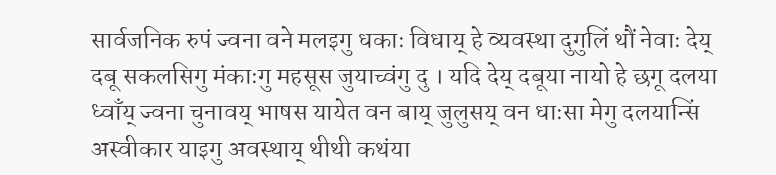सार्वजनिक रुपं ज्वना वने मलइगु धकाः विधाय् हे व्यवस्था दुगुलिं थौं नेवाः देय् दबू सकलसिगु मंकाःगु महसूस जुयाच्वंगु दु । यदि देय् दबूया नायो हे छगू दलया ध्वाँय् ज्वना चुनावय् भाषस यायेत वन बाय् जुलुसय् वन धाःसा मेगु दलयान्सिं अस्वीकार याइगु अवस्थाय् थीथी कथंया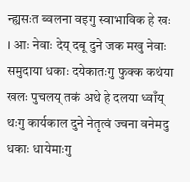न्ह्यसःत ब्वलना वइगु स्वाभाविक हे खः । आः नेवाः देय् दबू दुने जक मखु नेवाः समुदाया धकाः दयेकातःगु फुक्क कथंया खलः पुचलय् तकं अथे हे दलया ध्वाँय् थःगु कार्यकाल दुने नेतृत्वं ज्वना वनेमदु धकाः धायेमाःगु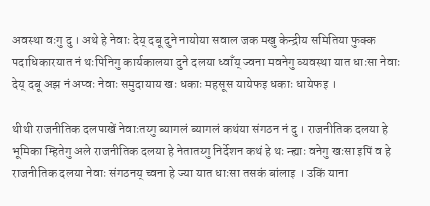अवस्था वःगु दु । अथे हे नेवाः देय् दबू दुने नायोया सवाल जक मखु केन्द्रीय समितिया फुक्क पदाधिकारयात नं थःपिनिगु कार्यकालया दुने दलया ध्वाँय् ज्वना मवनेगु व्यवस्था यात धाःसा नेवाः देय् दबू अझ नं अप्वः नेवाः समुदायाय खः धकाः महसूस यायेफइ धकाः धायेफइ ।

थीथी राजनीतिक दलपाखें नेवाःतय्गु ब्यागलं ब्यागलं कथंया संगठन नं दु । राजनीतिक दलया हे भूमिका म्हितेगु अले राजनीतिक दलया हे नेतातय्गु निर्देशन कथं हे थः न्ह्याः वनेगु खःसा इपिं व हे राजनीतिक दलया नेवाः संगठनय् च्वना हे ज्या यात धाःसा तसकं बांलाइ । उकिं याना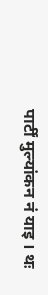पार्टीं मुल्यांकन नं याइ । थः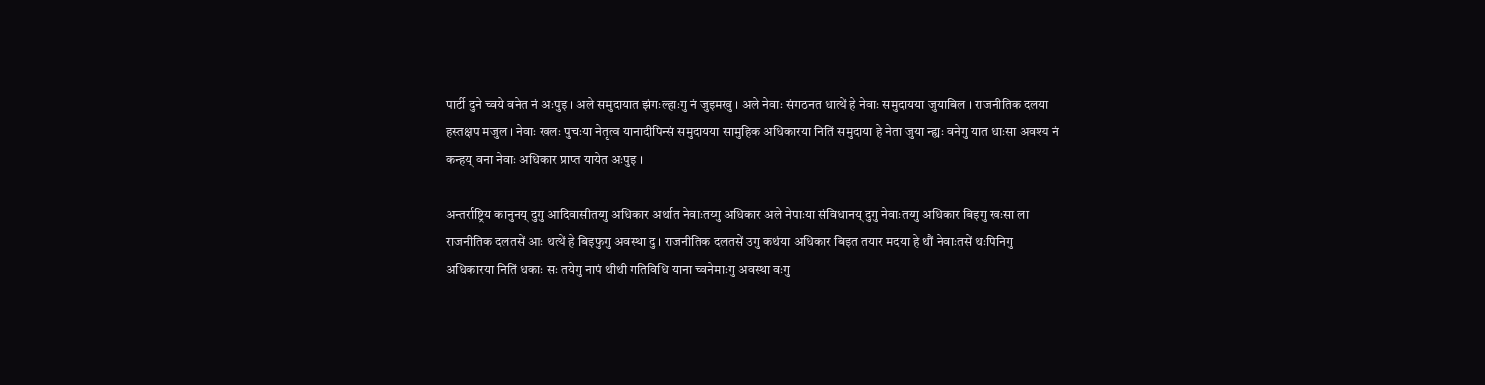पार्टी दुने च्वये वनेत नं अःपुइ । अले समुदायात झंगःल्हाःगु नं जुइमखु । अले नेवाः संगठनत धात्थें हे नेवाः समुदायया जुयाबिल । राजनीतिक दलया हस्तक्षप मजुल । नेवाः खलः पुचःया नेतृत्व यानादीपिन्सं समुदायया सामुहिक अधिकारया नितिं समुदाया हे नेता जुया न्ह्यः वनेगु यात धाःसा अवश्य नं कन्हय् वना नेवाः अधिकार प्राप्त यायेत अःपुइ ।

अन्तर्राष्ट्रिय कानुनय् दुगु आदिवासीतय्गु अधिकार अर्थात नेवाःतय्गु अधिकार अले नेपाःया संविधानय् दुगु नेवाःतय्गु अधिकार बिइगु खःसा ला राजनीतिक दलतसें आः थत्थें हे बिइफुगु अवस्था दु । राजनीतिक दलतसें उगु कथंया अधिकार बिइत तयार मदया हे थौं नेवाःतसें थःपिनिगु अधिकारया नितिं धकाः सः तयेगु नापं थीथी गतिविधि याना च्वनेमाःगु अवस्था वःगु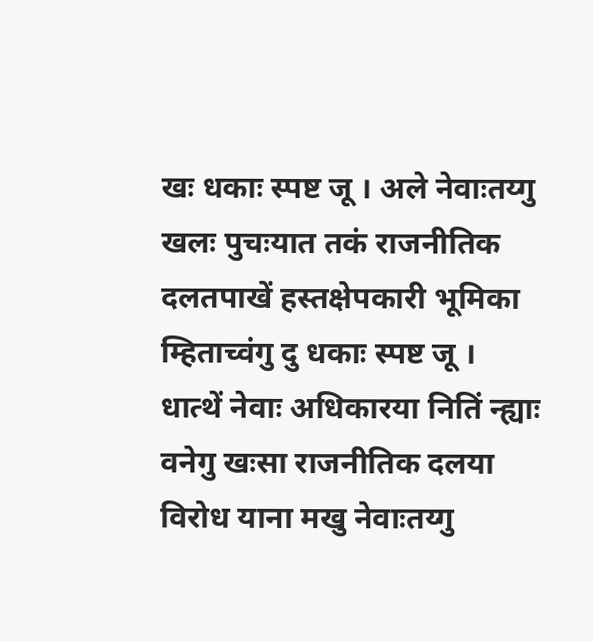खः धकाः स्पष्ट जू । अले नेवाःतय्गु खलः पुचःयात तकं राजनीतिक दलतपाखें हस्तक्षेपकारी भूमिका म्हिताच्वंगु दु धकाः स्पष्ट जू । धात्थें नेवाः अधिकारया नितिं न्ह्याः वनेगु खःसा राजनीतिक दलया विरोध याना मखु नेवाःतय्गु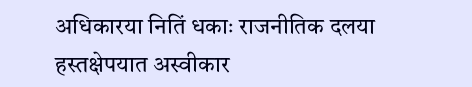अधिकारया नितिं धकाः राजनीतिक दलया हस्तक्षेपयात अस्वीकार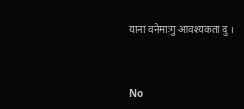याना वनेमाःगु आवश्यकता दु ।



No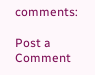comments:

Post a Comment